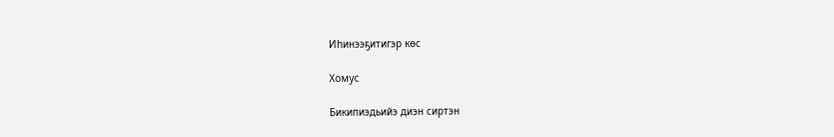Иһинээҕитигэр көс

Хомус

Бикипиэдьийэ диэн сиртэн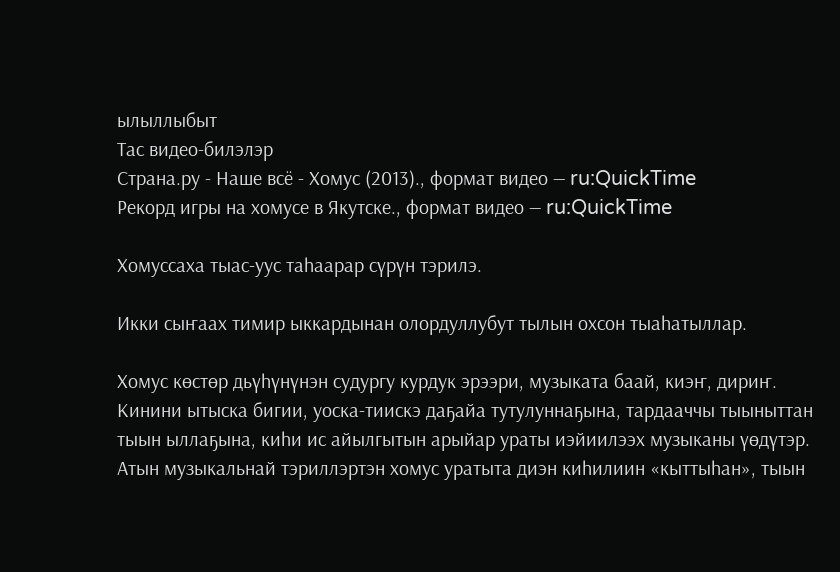ылыллыбыт
Тас видео-билэлэр
Страна.ру - Наше всё - Хомус (2013)., формат видео — ru:QuickTime
Рекорд игры на хомусе в Якутске., формат видео — ru:QuickTime

Хомуссаха тыас-уус таһаарар сүрүн тэрилэ.

Икки сыҥаах тимир ыккардынан олордуллубут тылын охсон тыаһатыллар.

Хомус көстөр дьүһүнүнэн судургу курдук эрээри, музыката баай, киэҥ, дириҥ. Кинини ытыска бигии, уоска-тиискэ даҕайа тутулуннаҕына, тардааччы тыыныттан тыын ыллаҕына, киһи ис айылгытын арыйар ураты иэйиилээх музыканы үөдүтэр. Атын музыкальнай тэриллэртэн хомус уратыта диэн киһилиин «кыттыһан», тыын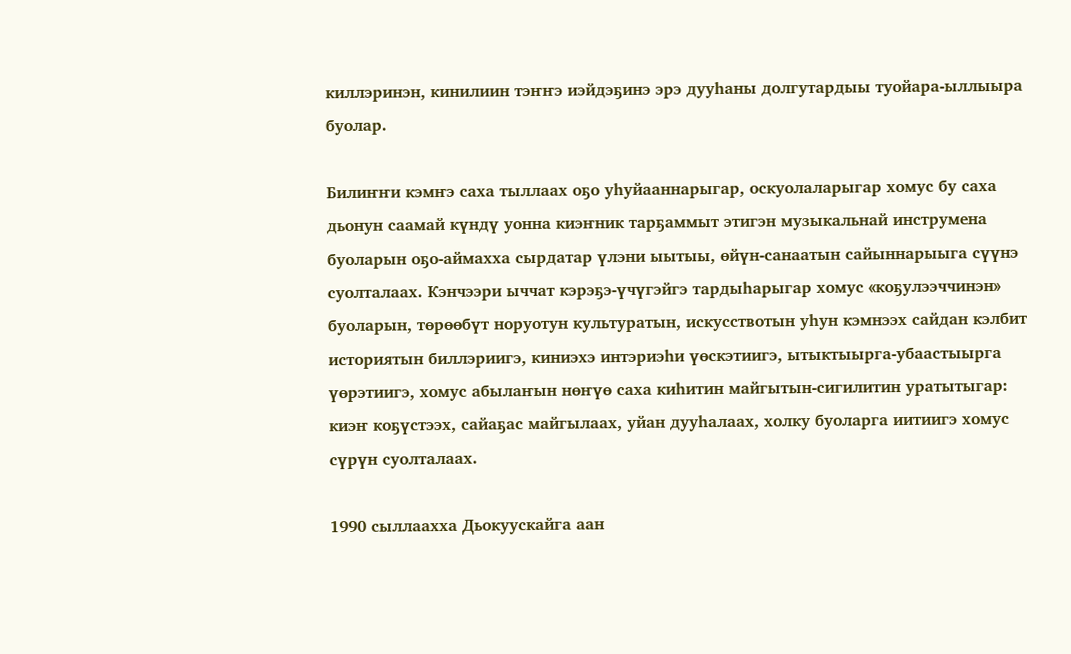киллэринэн, кинилиин тэҥҥэ иэйдэҕинэ эрэ дууһаны долгутардыы туойара-ыллыыра буолар.

Билиҥҥи кэмҥэ саха тыллаах оҕо уһуйааннарыгар, оскуолаларыгар хомус бу саха дьонун саамай күндү уонна киэҥник тарҕаммыт этигэн музыкальнай инструмена буоларын оҕо-аймахха сырдатар үлэни ыытыы, өйүн-санаатын сайыннарыыга сүүнэ суолталаах. Кэнчээри ыччат кэрэҕэ-үчүгэйгэ тардыһарыгар хомус «коҕулээччинэн» буоларын, төрөөбүт норуотун культуратын, искусствотын уһун кэмнээх сайдан кэлбит историятын биллэриигэ, киниэхэ интэриэһи үөскэтиигэ, ытыктыырга-убаастыырга үөрэтиигэ, хомус абылаҥын нөҥүө саха киһитин майгытын-сигилитин уратытыгар: киэҥ коҕүстээх, сайаҕас майгылаах, уйан дууһалаах, холку буоларга иитиигэ хомус сүрүн суолталаах.

1990 сыллаахха Дьокуускайга аан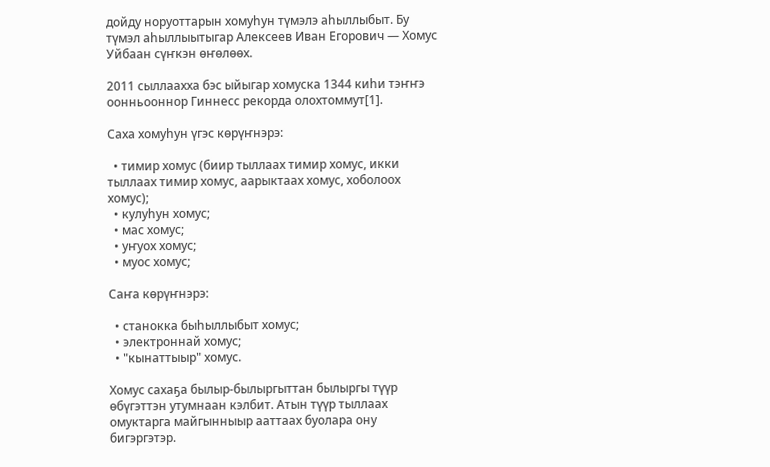дойду норуоттарын хомуһун түмэлэ аһыллыбыт. Бу түмэл аһыллыытыгар Алексеев Иван Егорович — Хомус Уйбаан сүҥкэн өҥөлөөх.

2011 сыллаахха бэс ыйыгар хомуска 1344 киһи тэҥҥэ оонньооннор Гиннесс рекорда олохтоммут[1].

Саха хомуһун үгэс көрүҥнэрэ:

  • тимир хомус (биир тыллаах тимир хомус, икки тыллаах тимир хомус, аарыктаах хомус, хоболоох хомус);
  • кулуhун хомус;
  • мас хомус;
  • уҥуох хомус;
  • муос хомус;

Саҥа көрүҥнэрэ:

  • станокка быһыллыбыт хомус;
  • электроннай хомус;
  • "кынаттыыр" хомус.

Хомус сахаҕа былыр-былыргыттан былыргы түүр өбүгэттэн утумнаан кэлбит. Атын түүр тыллаах омуктарга майгынныыр ааттаах буолара ону бигэргэтэр.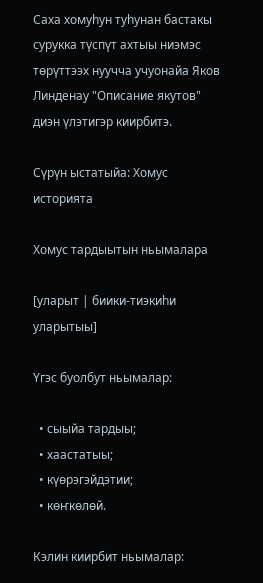Саха хомуһун туһунан бастакы сурукка түспүт ахтыы ниэмэс төрүттээх нуучча учуонайа Яков Линденау "Описание якутов" диэн үлэтигэр киирбитэ.

Сүрүн ыстатыйа: Хомус историята

Хомус тардыытын ньымалара

[уларыт | биики-тиэкиһи уларытыы]

Үгэс буолбут ньымалар:

  • сыыйа тардыы;
  • хаастатыы;
  • күөрэгэйдэтии;
  • көҥкөлөй.

Кэлин киирбит ньымалар: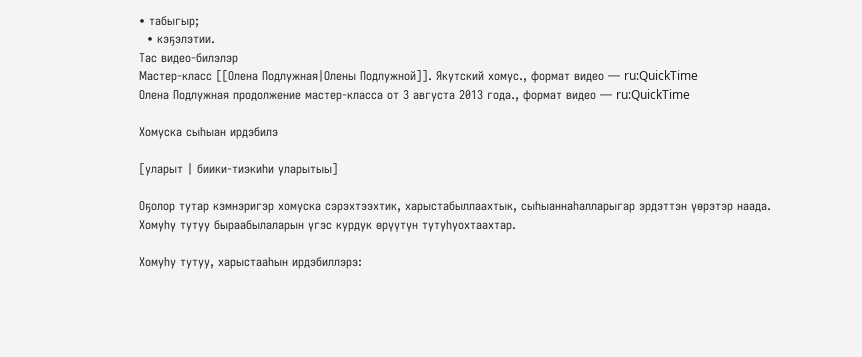• табыгыр;
  • кэҕэлэтии.
Тас видео-билэлэр
Мастер-класс [[Олена Подлужная|Олены Подлужной]]. Якутский хомус., формат видео — ru:QuickTime
Олена Подлужная продолжение мастер-класса от 3 августа 2013 года., формат видео — ru:QuickTime

Хомуска сыһыан ирдэбилэ

[уларыт | биики-тиэкиһи уларытыы]

Оҕолор тутар кэмнэригэр хомуска сэрэхтээхтик, харыстабыллаахтык, сыһыаннаһалларыгар эрдэттэн үөрэтэр наада. Хомуһу тутуу быраабылаларын үгэс курдук өрүүтүн тутуһуохтаахтар.

Хомуһу тутуу, харыстааһын ирдэбиллэрэ: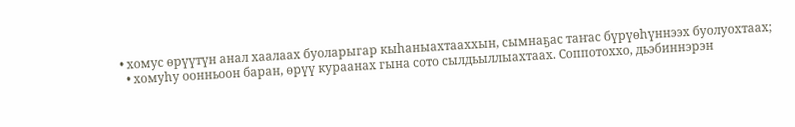• хомус өрүүтүн анал хаалаах буоларыгар кыһаныахтааххын, сымнаҕас таҥас бүрүөһүннээх буолуохтаах;
  • хомуһу оонньоон баран, өрүү кураанах гына сото сылдьыллыахтаах. Соппотоххо, дьэбиннэрэн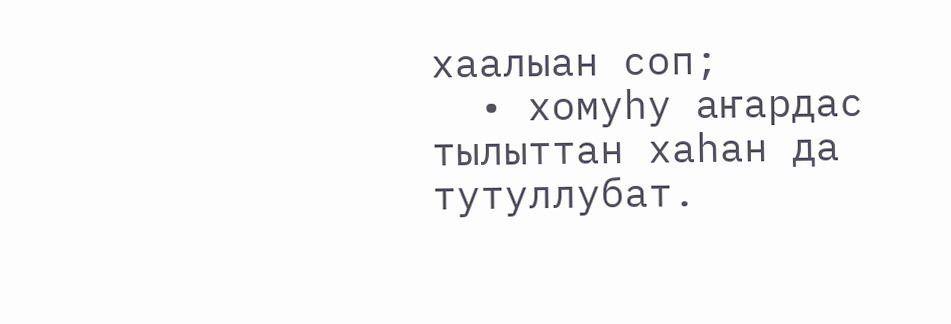хаалыан соп;
  • хомуһу аҥардас тылыттан хаһан да тутуллубат.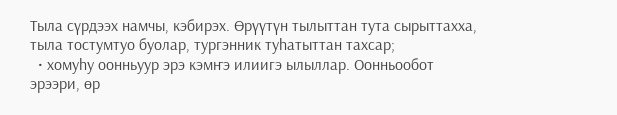Тыла сүрдээх намчы, кэбирэх. Өрүүтүн тылыттан тута сырыттахха, тыла тостумтуо буолар, тургэнник туһатыттан тахсар;
  • хомуһу оонньуур эрэ кэмҥэ илиигэ ылыллар. Оонньообот эрээри, өр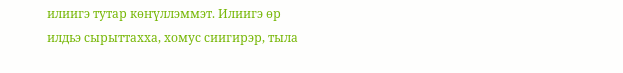илиигэ тутар көҥүллэммэт. Илиигэ өр илдьэ сырыттахха, хомус сиигирэр, тыла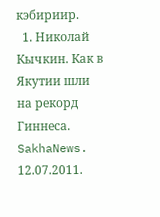кэбириир.
  1. Николай Кычкин. Как в Якутии шли на рекорд Гиннеса. SakhaNews. 12.07.2011.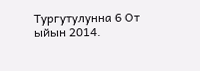Тургутулунна 6 От ыйын 2014.